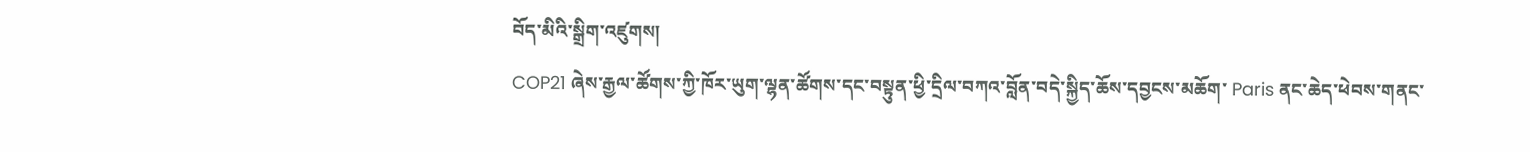བོད་མིའི་སྒྲིག་འཛུགས།
COP21 ཞེས་རྒྱལ་ཚོགས་ཀྱི་ཁོར་ཡུག་ལྷན་ཚོགས་དང་བསྟུན་ཕྱི་དྲིལ་བཀའ་བློན་བདེ་སྐྱིད་ཆོས་དབྱངས་མཆོག་ Paris ནང་ཆེད་ཕེབས་གནང་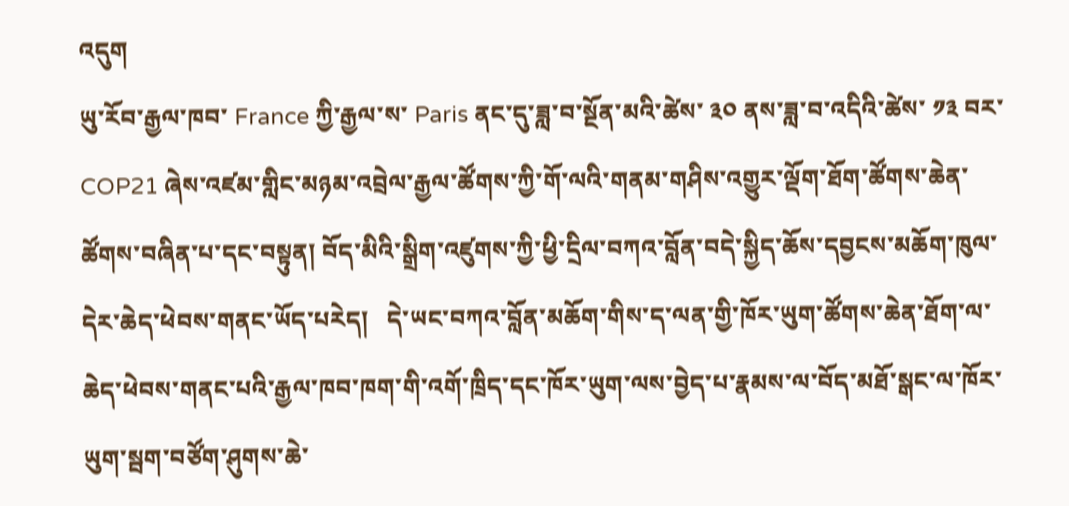འདུག
ཡུ་རོབ་རྒྱལ་ཁབ་ France ཀྱི་རྒྱལ་ས་ Paris ནང་དུ་ཟླ་བ་སྔོན་མའི་ཚེས་ ༣༠ ནས་ཟླ་བ་འདིའི་ཚེས་ ༡༣ བར་ COP21 ཞེས་འཛམ་གླིང་མཉམ་འབྲེལ་རྒྱལ་ཚོགས་ཀྱི་གོ་ལའི་གནམ་གཤིས་འགྱུར་ལྡོག་ཐོག་ཚོགས་ཆེན་ཚོགས་བཞིན་པ་དང་བསྟུན། བོད་མིའི་སྒྲིག་འཛུགས་ཀྱི་ཕྱི་དྲིལ་བཀའ་བློན་བདེ་སྐྱིད་ཆོས་དབྱངས་མཆོག་ཁུལ་དེར་ཆེད་ཕེབས་གནང་ཡོད་པརེད།   དེ་ཡང་བཀའ་བློན་མཆོག་གིས་ད་ལན་གྱི་ཁོར་ཡུག་ཚོགས་ཆེན་ཐོག་ལ་ཆེད་ཕེབས་གནང་པའི་རྒྱལ་ཁབ་ཁག་གི་འགོ་ཁྲིད་དང་ཁོར་ཡུག་ལས་བྱེད་པ་རྣམས་ལ་བོད་མཐོ་སྒང་ལ་ཁོར་ཡུག་སྦག་བཙོག་ཤུགས་ཆེ་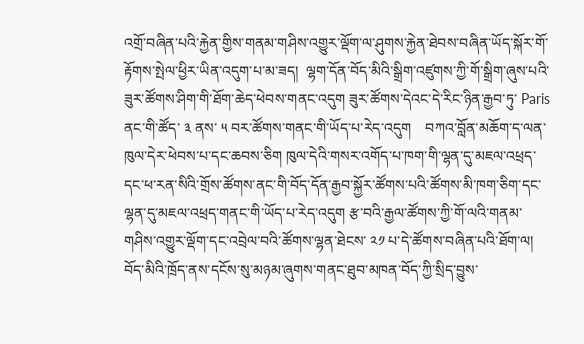འགྲོ་བཞིན་པའི་རྐྱེན་གྱིས་གནམ་གཤིས་འགྱུར་ལྡོག་ལ་ཤུགས་རྐྱེན་ཐེབས་བཞིན་ཡོད་སྐོར་གོ་རྟོགས་སྤེལ་ཕྱིར་ཡིན་འདུག་པ་མ་ཟད།  ལྷག་དོན་བོད་མིའི་སྒྲིག་འཛུགས་ཀྱི་གོ་སྒྲིག་ཞུས་པའི་ཟུར་ཚོགས་ཤིག་གི་ཐོག་ཆེད་ཕེབས་གནང་འདུག ཟུར་ཚོགས་དེའང་དེ་རིང་ཉིན་རྒྱབ་ཏུ་ Paris ནང་གི་ཚོད་ ༣ ནས་ ༥ བར་ཚོགས་གནང་གི་ཡོད་པ་རེད་འདུག    བཀའ་བློན་མཆོག་ད་ལན་ཁུལ་དེར་ཕེབས་པ་དང་ཆབས་ཅིག ཁུལ་དེའི་གསར་འགོད་པ་ཁག་གི་ལྷན་དུ་མཇལ་འཕྲད་དང་ཕ་རན་སིའི་གྲོས་ཚོགས་ནང་གི་བོད་དོན་རྒྱབ་སྐྱོར་ཚོགས་པའི་ཚོགས་མི་ཁག་ཅིག་དང་ལྷན་དུ་མཇལ་འཕྲད་གནང་གི་ཡོད་པ་རེད་འདུག རྩ་བའི་རྒྱལ་ཚོགས་ཀྱི་གོ་ལའི་གནམ་གཤིས་འགྱུར་ལྡོག་དང་འབྲེལ་བའི་ཚོགས་ལྷན་ཐེངས་ ༢༡ པ་དེ་ཚོགས་བཞིན་པའི་ཐོག་ལ། བོད་མིའི་ཁྲོད་ནས་དངོས་སུ་མཉམ་ཞུགས་གནང་ཐུབ་མཁན་བོད་ཀྱི་སྲིད་བྱུས་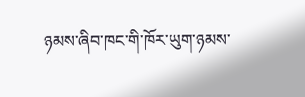ཉམས་ཞིབ་ཁང་གི་ཁོར་ཡུག་ཉམས་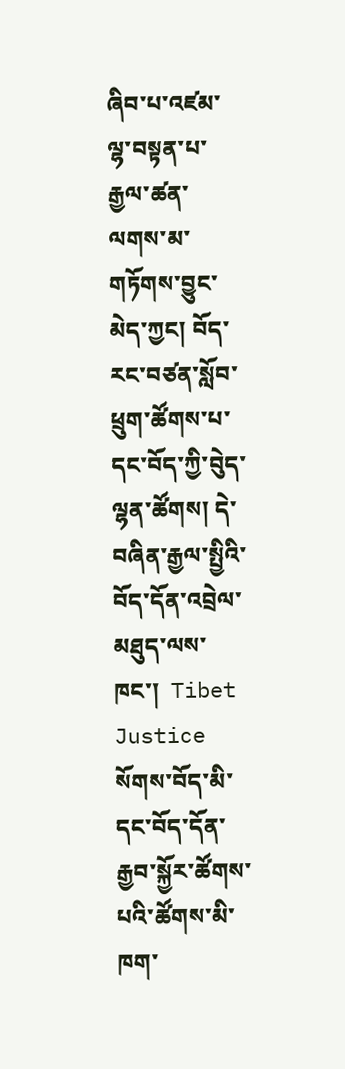ཞིབ་པ་འཛམ་ལྷ་བསྟན་པ་རྒྱལ་ཚན་ལགས་མ་གཏོགས་བྱུང་མེད་ཀྱང། བོད་རང་བཙན་སློབ་ཕྲུག་ཚོགས་པ་དང་བོད་ཀྱི་བེུད་ལྷན་ཚོགས། དེ་བཞིན་རྒྱལ་སྤྱིའི་བོད་དོན་འབྲེལ་མཐུད་ལས་ཁང་།  Tibet Justice སོགས་བོད་མི་དང་བོད་དོན་རྒྱབ་སྐྱོར་ཚོགས་པའི་ཚོགས་མི་ཁག་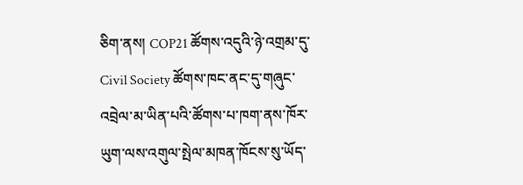ཅིག་ནས། COP21 ཚོགས་འདུའི་ཉེ་འགྲམ་དུ་ Civil Society ཚོགས་ཁང་ནང་དུ་གཞུང་འབྲེལ་མ་ཡིན་པའི་ཚོགས་པ་ཁག་ནས་ཁོར་ཡུག་ལས་འགུལ་སྤེལ་མཁན་ཁོངས་སུ་ཡོད་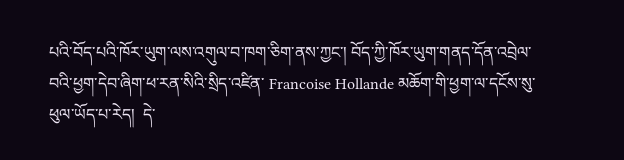པའི་བོད་པའི་ཁོར་ཡུག་ལས་འགུལ་བ་ཁག་ཅིག་ནས་ཀྱང་། བོད་ཀྱི་ཁོར་ཡུག་གནད་དོན་འབྲེལ་བའི་ཕྱག་དེབ་ཞིག་ཕ་རན་སིའི་སྲིད་འཛིན་ Francoise Hollande མཆོག་གི་ཕྱག་ལ་དངོས་སུ་ཕུལ་ཡོད་པ་རེད།  དེ་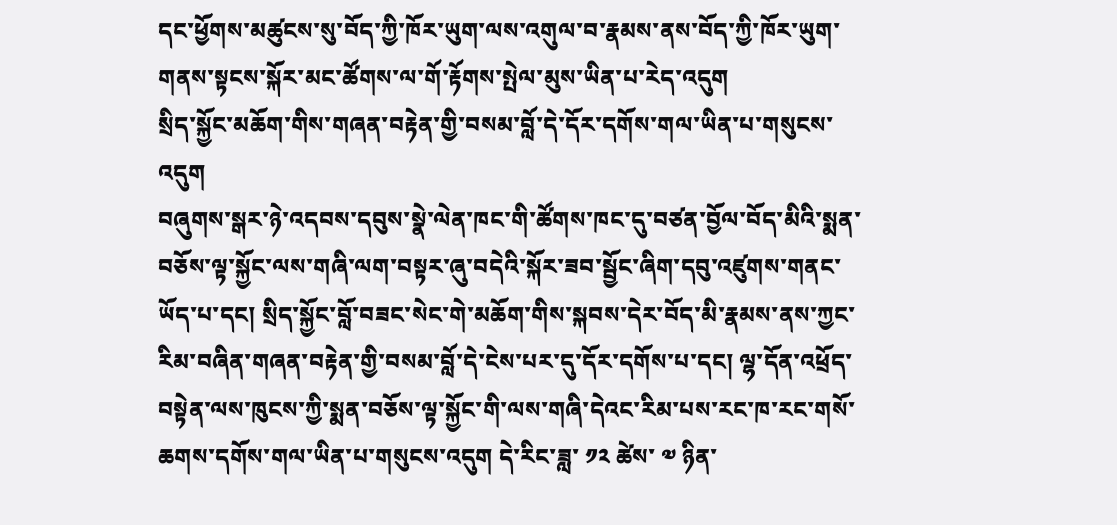དང་ཕྱོགས་མཚུངས་སུ་བོད་ཀྱི་ཁོར་ཡུག་ལས་འགུལ་བ་རྣམས་ནས་བོད་ཀྱི་ཁོར་ཡུག་གནས་སྟངས་སྐོར་མང་ཚོགས་ལ་གོ་རྟོགས་སྤེལ་མུས་ཡིན་པ་རེད་འདུག
སྲིད་སྐྱོང་མཆོག་གིས་གཞན་བརྟེན་གྱི་བསམ་བློ་དེ་དོར་དགོས་གལ་ཡིན་པ་གསུངས་འདུག
བཞུགས་སྒར་ཉེ་འདབས་དབུས་སྣེ་ལེན་ཁང་གི་ཚོགས་ཁང་དུ་བཙན་བྱོལ་བོད་མིའི་སྨན་བཅོས་ལྟ་སྐྱོང་ལས་གཞི་ལག་བསྟར་ཞུ་བདེའི་སྐོར་ཟབ་སྦྱོང་ཞིག་དབུ་འཛུགས་གནང་ཡོད་པ་དང། སྲིད་སྐྱོང་བློ་བཟང་སེང་གེ་མཆོག་གིས་སྐབས་དེར་བོད་མི་རྣམས་ནས་ཀྱང་རིམ་བཞིན་གཞན་བརྟེན་གྱི་བསམ་བློ་དེ་ངེས་པར་དུ་དོར་དགོས་པ་དང། ལྷ་དོན་འཕྲོད་བསྟེན་ལས་ཁུངས་ཀྱི་སྨན་བཅོས་ལྟ་སྐྱོང་གི་ལས་གཞི་དེའང་རིམ་པས་རང་ཁ་རང་གསོ་ཆགས་དགོས་གལ་ཡིན་པ་གསུངས་འདུག དེ་རིང་ཟླ་ ༡༢ ཚེས་ ༧ ཉིན་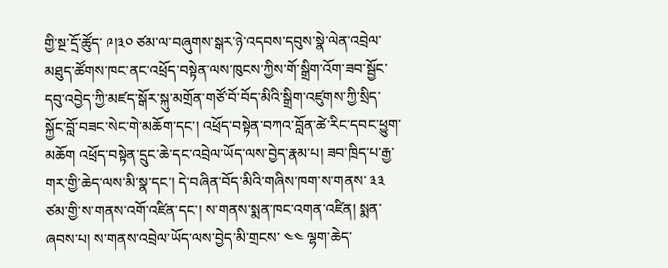གྱི་སྔ་དྲོ་ཚོུད་ ༩།༣༠ ཙམ་ལ་བཞུགས་སྒར་ཉེ་འདབས་དབུས་སྣེ་ལེན་འབྲེལ་མཐུད་ཚོགས་ཁང་ནང་འཕྲོད་བསྟེན་ལས་ཁུངས་ཀྱིས་གོ་སྒྲིག་འོག་ཟབ་སྦྱོང་དབུ་འབྱེད་ཀྱི་མཛད་སྒོར་སྐུ་མགྲོན་གཙོ་བོ་བོད་མིའི་སྒྲིག་འཛུགས་ཀྱི་སྲིད་སྐྱོང་བློ་བཟང་སེང་གེ་མཆོག་དང་། འཕྲོད་བསྟེན་བཀའ་བློན་ཚེ་རིང་དབང་ཕྱུག་མཆོག འཕྲོད་བསྟེན་དྲུང་ཆེ་དང་འབྲེལ་ཡོད་ལས་བྱེད་རྣམ་པ། ཟབ་ཁྲིད་པ་རྒྱ་གར་གྱི་ཆེད་ལས་མི་སྣ་དང་། དེ་བཞིན་བོད་མིའི་གཞིས་ཁག་ས་གནས་ ༣༣ ཙམ་གྱི་ས་གནས་འགོ་འཛིན་དང་། ས་གནས་སྨན་ཁང་འགན་འཛིན། སྨན་ཞབས་པ། ས་གནས་འབྲེལ་ཡོད་ལས་བྱེད་མི་གྲངས་ ༤༤ ལྷག་ཆེད་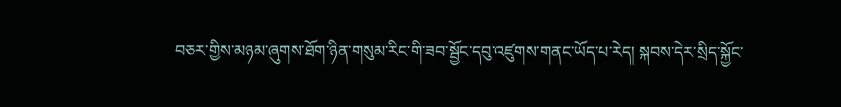བཅར་གྱིས་མཉམ་ཞུགས་ཐོག་ཉིན་གསུམ་རིང་གི་ཟབ་སྦྱོང་དབུ་འཛུགས་གནང་ཡོད་པ་རེད། སྐབས་དེར་སྲིད་སྐྱོང་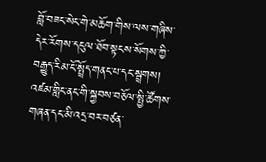བློ་བཟང་སེང་གེ་མཆོག་གིས་ལས་གཞིས་དེར་རོགས་དངུལ་ཐོབ་སྟངས་སོགས་ཀྱི་བརྒྱུད་རིམ་ངོ་སྤྲོད་གནང་པ་དང་སྦྲགས། འཛམ་གླིང་ནང་གི་སྐྱབས་བཅོལ་སྤྱི་ཚོགས་གཞན་དང་མི་འདྲ་བར་བཙན་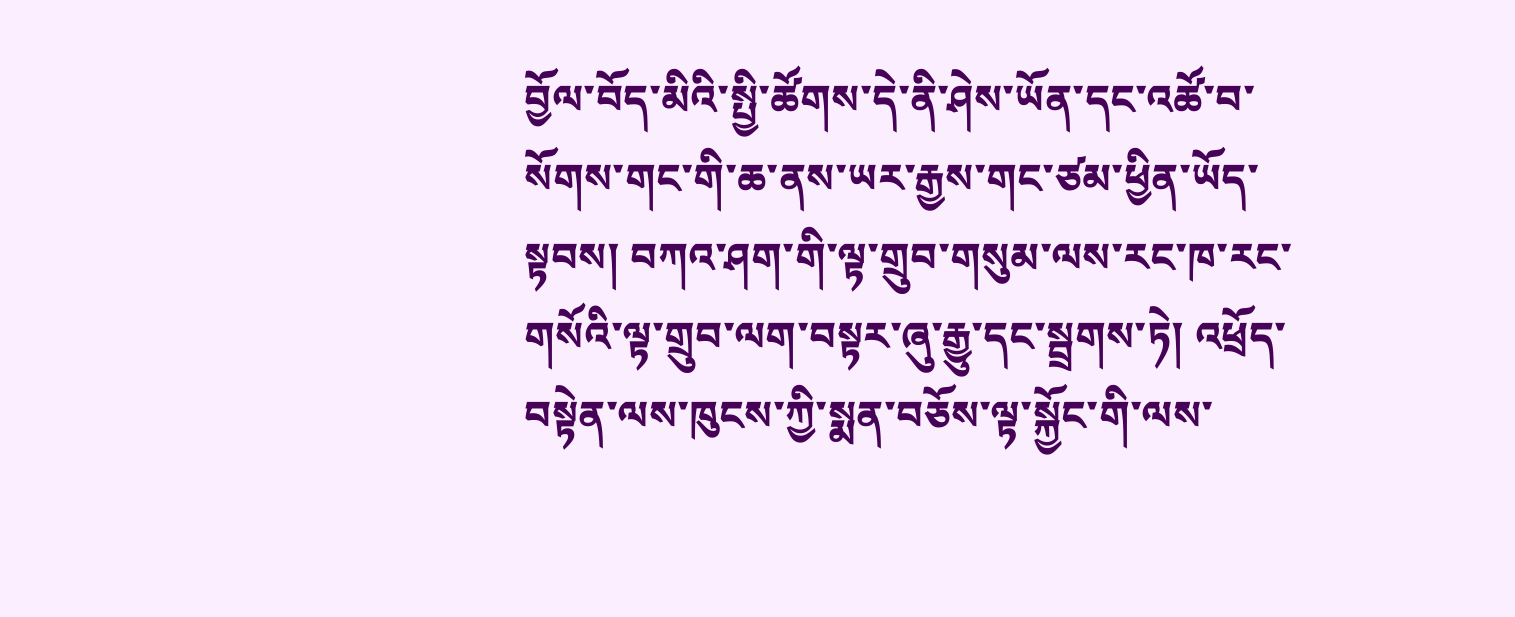བྱོལ་བོད་མིའི་སྤྱི་ཚོགས་དེ་ནི་ཤེས་ཡོན་དང་འཚོ་བ་སོགས་གང་གི་ཆ་ནས་ཡར་རྒྱས་གང་ཙམ་ཕྱིན་ཡོད་སྟབས། བཀའ་ཤག་གི་ལྟ་གྲུབ་གསུམ་ལས་རང་ཁ་རང་གསོའི་ལྟ་གྲུབ་ལག་བསྟར་ཞུ་རྒྱུ་དང་སྦྲགས་ཏེ། འཕྲོད་བསྟེན་ལས་ཁུངས་ཀྱི་སྨན་བཅོས་ལྟ་སྐྱོང་གི་ལས་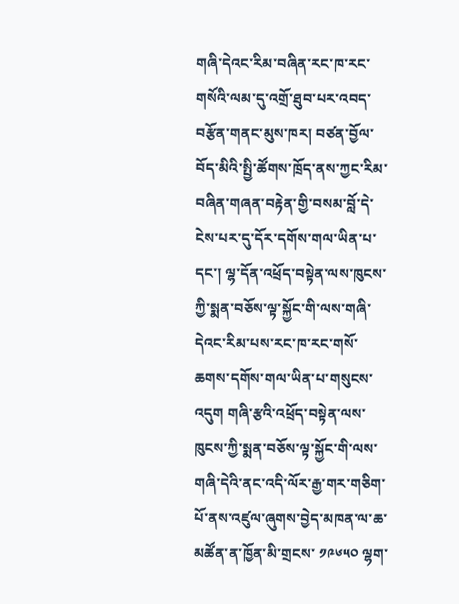གཞི་དེའང་རིམ་བཞིན་རང་ཁ་རང་གསོའི་ལམ་དུ་འགྲོ་ཐུབ་པར་འབད་བརྩོན་གནང་མུས་ཁར། བཙན་བྱོལ་བོད་མིའི་སྤྱི་ཚོགས་ཁྲོད་ནས་ཀྱང་རིམ་བཞིན་གཞན་བརྟེན་གྱི་བསམ་བློ་དེ་ངེས་པར་དུ་དོར་དགོས་གལ་ཡིན་པ་དང་། ལྷ་དོན་འཕྲོད་བསྟེན་ལས་ཁུངས་ཀྱི་སྨན་བཅོས་ལྟ་སྐྱོང་གི་ལས་གཞི་དེའང་རིམ་པས་རང་ཁ་རང་གསོ་ཆགས་དགོས་གལ་ཡིན་པ་གསུངས་འདུག གཞི་རྩའི་འཕྲོད་བསྟེན་ལས་ཁུངས་ཀྱི་སྨན་བཅོས་ལྟ་སྐྱོང་གི་ལས་གཞི་དེའི་ནང་འདི་ལོར་རྒྱ་གར་གཅིག་པོ་ནས་འཛུལ་ཞུགས་བྱེད་མཁན་ལ་ཆ་མཚོན་ན་ཁྱོན་མི་གྲངས་ ༡༩༦༥༠ ལྷག་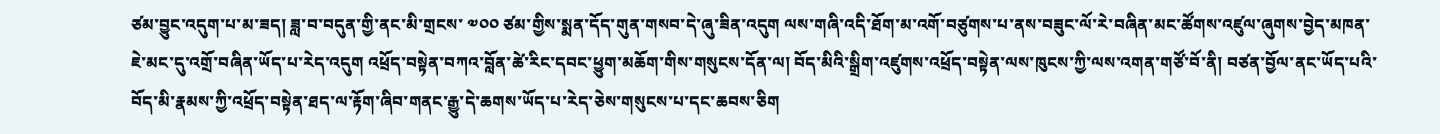ཙམ་བྱུང་འདུག་པ་མ་ཟད། ཟླ་བ་བདུན་གྱི་ནང་མི་གྲངས་ ༧༠༠ ཙམ་གྱིས་སྨན་དོད་གུན་གསབ་དེ་ཞུ་ཟིན་འདུག ལས་གཞི་འདི་ཐོག་མ་འགོ་བཙུགས་པ་ནས་བཟུང་ལོ་རེ་བཞིན་མང་ཚོགས་འཛུལ་ཞུགས་བྱེད་མཁན་ཇེ་མང་དུ་འགྲོ་བཞིན་ཡོད་པ་རེད་འདུག འཕྲོད་བསྟེན་བཀའ་བློན་ཚེ་རིང་དབང་ཕྱུག་མཆོག་གིས་གསུངས་དོན་ལ། བོད་མིའི་སྒྲིག་འཛུགས་འཕྲོད་བསྟེན་ལས་ཁུངས་ཀྱི་ལས་འགན་གཙོ་བོ་ནི། བཙན་བྱོལ་ནང་ཡོད་པའི་བོད་མི་རྣམས་ཀྱི་འཕྲོད་བསྟེན་ཐད་ལ་རྟོག་ཞིབ་གནང་རྒྱུ་དེ་ཆགས་ཡོད་པ་རེད་ཅེས་གསུངས་པ་དང་ཆབས་ཅིག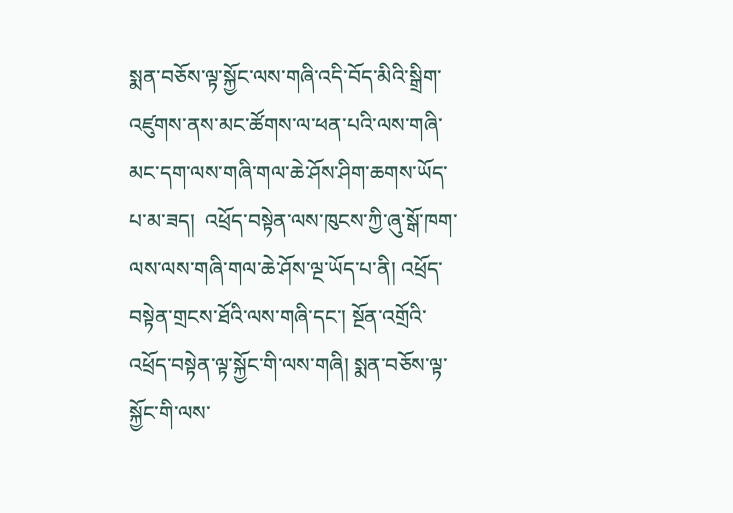སྨན་བཅོས་ལྟ་སྐྱོང་ལས་གཞི་འདི་བོད་མིའི་སྒྲིག་འཛུགས་ནས་མང་ཚོགས་ལ་ཕན་པའི་ལས་གཞི་མང་དག་ལས་གཞི་གལ་ཆེ་ཤོས་ཤིག་ཆགས་ཡོད་པ་མ་ཟད།  འཕྲོད་བསྟེན་ལས་ཁུངས་ཀྱི་ཞུ་སྒོ་ཁག་ལས་ལས་གཞི་གལ་ཆེ་ཤོས་ལྔ་ཡོད་པ་ནི། འཕྲོད་བསྟེན་གྲངས་ཐོའི་ལས་གཞི་དང་། སྔོན་འགྲོའི་འཕྲོད་བསྟེན་ལྟ་སྐྱོང་གི་ལས་གཞི། སྨན་བཅོས་ལྟ་སྐྱོང་གི་ལས་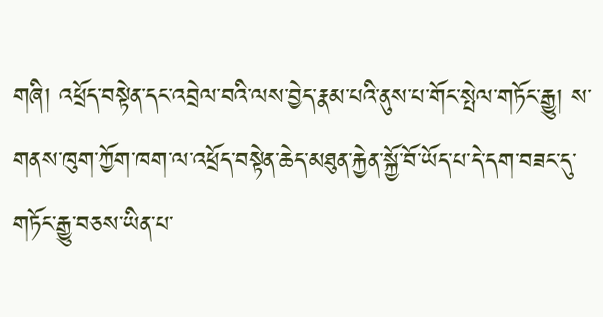གཞི། འཕྲོད་བསྟེན་དང་འབྲེལ་བའི་ལས་བྱེད་རྣམ་པའི་ནུས་པ་གོང་སྤེལ་གཏོང་རྒྱུ། ས་གནས་ཁུག་ཀྱོག་ཁག་ལ་འཕྲོད་བསྟེན་ཆེད་མཐུན་རྐྱེན་སྐྱོ་བོ་ཡོད་པ་དེ་དག་བཟང་དུ་གཏོང་རྒྱུ་བཅས་ཡིན་པ་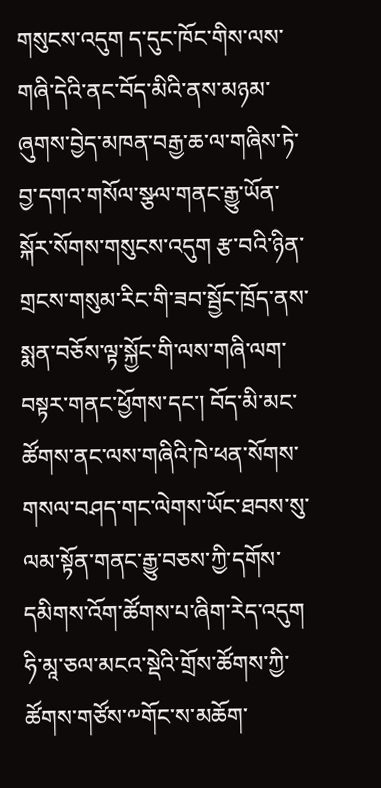གསུངས་འདུག ད་དུང་ཁོང་གིས་ལས་གཞི་དེའི་ནང་བོད་མིའི་ནས་མཉམ་ཞུགས་བྱེད་མཁན་བརྒྱ་ཆ་ལ་གཞིས་ཏེ་བྱ་དགའ་གསོལ་སྩལ་གནང་རྒྱུ་ཡོན་སྐོར་སོགས་གསུངས་འདུག རྩ་བའི་ཉིན་གྲངས་གསུམ་རིང་གི་ཟབ་སྦྱོང་ཁྲོད་ནས་སྨན་བཅོས་ལྟ་སྐྱོང་གི་ལས་གཞི་ལག་བསྟར་གནང་ཕྱོགས་དང་། བོད་མི་མང་ཚོགས་ནང་ལས་གཞིའི་ཁེ་ཕན་སོགས་གསལ་བཤད་གང་ལེགས་ཡོང་ཐབས་སུ་ལམ་སྟོན་གནང་རྒྱུ་བཅས་ཀྱི་དགོས་དམིགས་འོག་ཚོགས་པ་ཞིག་རེད་འདུག
ཧི་མཱ་ཅལ་མངའ་སྡེའི་གྲོས་ཚོགས་ཀྱི་ཚོགས་གཙོས་༸གོང་ས་མཆོག་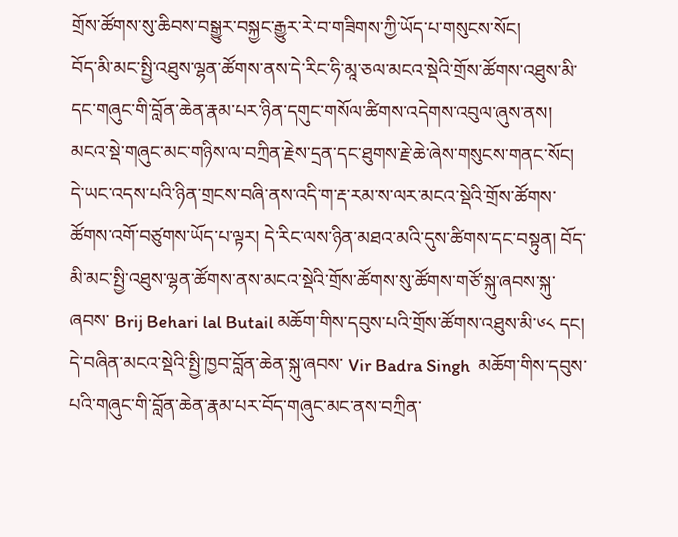གྲོས་ཚོགས་སུ་ཆིབས་བསྒྱུར་བསྐྱང་རྒྱུར་རེ་བ་གཟིགས་ཀྱི་ཡོད་པ་གསུངས་སོང།
བོད་མི་མང་སྤྱི་འཐུས་ལྷན་ཚོགས་ནས་དེ་རིང་ཧི་མཱ་ཅལ་མངའ་སྡེའི་གྲོས་ཚོགས་འཐུས་མི་དང་གཞུང་གི་བློན་ཆེན་རྣམ་པར་ཉིན་དགུང་གསོལ་ཚིགས་འདེགས་འབུལ་ཞུས་ནས། མངའ་སྡེ་གཞུང་མང་གཉིས་ལ་བཀྲིན་རྗེས་དྲན་དང་ཐུགས་རྗེ་ཆེ་ཞེས་གསུངས་གནང་སོང།  དེ་ཡང་འདས་པའི་ཉིན་གྲངས་བཞི་ནས་འདི་ག་རྡ་རམ་ས་ལར་མངའ་སྡེའི་གྲོས་ཚོགས་ཚོགས་འགོ་བཙུགས་ཡོད་པ་ལྟར། དེ་རིང་ལས་ཉིན་མཐའ་མའི་དུས་ཚིགས་དང་བསྟུན། བོད་མི་མང་སྤྱི་འཐུས་ལྷན་ཚོགས་ནས་མངའ་སྡེའི་གྲོས་ཚོགས་སུ་ཚོགས་གཙོ་སྐུ་ཞབས་སྐུ་ཞབས་ Brij Behari lal Butail མཆོག་གིས་དབུས་པའི་གྲོས་ཚོགས་འཐུས་མི་༦༨ དང། དེ་བཞིན་མངའ་སྡེའི་སྤྱི་ཁྱབ་བློན་ཆེན་སྐུ་ཞབས་ Vir Badra Singh  མཆོག་གིས་དབུས་པའི་གཞུང་གི་བློན་ཆེན་རྣམ་པར་བོད་གཞུང་མང་ནས་བཀྲིན་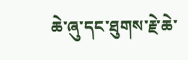ཆེ་ཞུ་དང་ཐུགས་རྗེ་ཆེ་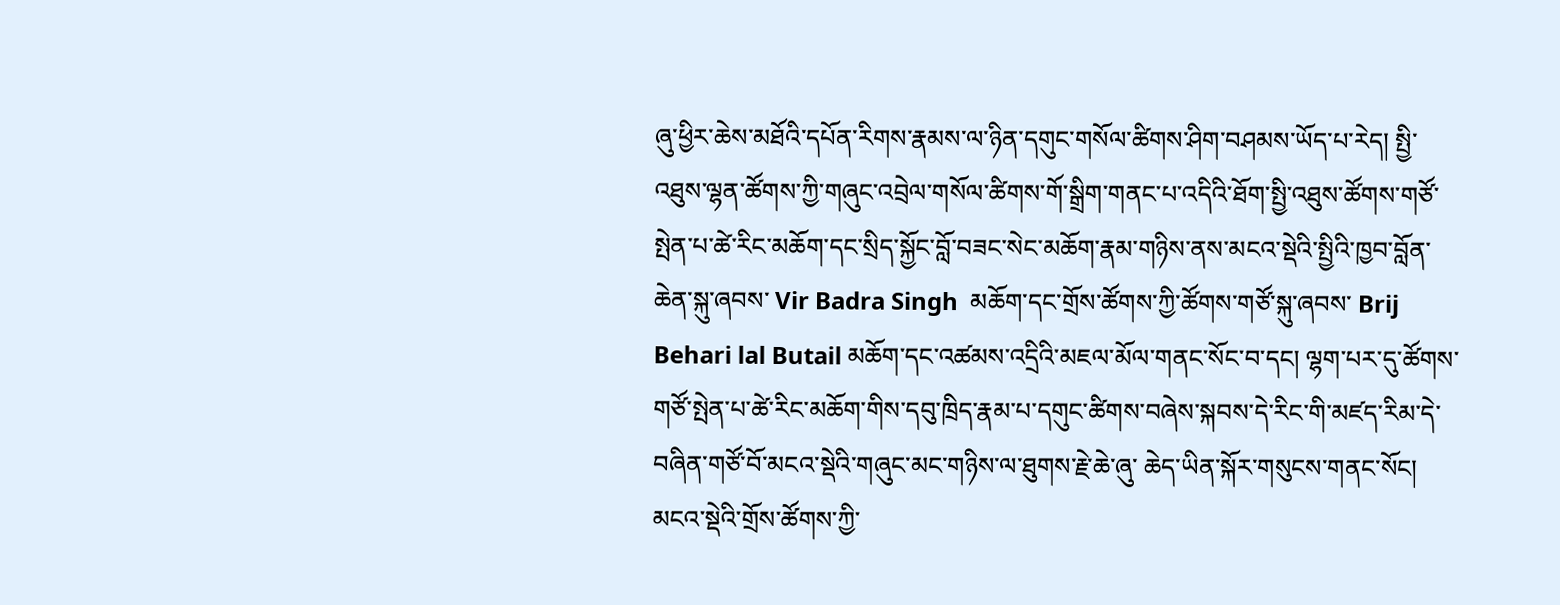ཞུ་ཕྱིར་ཆེས་མཐོའི་དཔོན་རིགས་རྣམས་ལ་ཉིན་དགུང་གསོལ་ཚིགས་ཤིག་བཤམས་ཡོད་པ་རེད། སྤྱི་འཐུས་ལྷན་ཚོགས་ཀྱི་གཞུང་འབྲེལ་གསོལ་ཚིགས་གོ་སྒྲིག་གནང་པ་འདིའི་ཐོག་སྤྱི་འཐུས་ཚོགས་གཙོ་སྤེན་པ་ཚེ་རིང་མཆོག་དང་སྲིད་སྐྱོང་བློ་བཟང་སེང་མཆོག་རྣམ་གཉིས་ནས་མངའ་སྡེའི་སྤྱིའི་ཁྱབ་བློན་ཆེན་སྐུ་ཞབས་ Vir Badra Singh  མཆོག་དང་གྲོས་ཚོགས་ཀྱི་ཚོགས་གཙོ་སྐུ་ཞབས་ Brij Behari lal Butail མཆོག་དང་འཚམས་འདྲིའི་མཇལ་མོལ་གནང་སོང་བ་དང། ལྷག་པར་དུ་ཚོགས་གཙོ་སྤེན་པ་ཚེ་རིང་མཆོག་གིས་དབུ་ཁྲིད་རྣམ་པ་དགུང་ཚིགས་བཞེས་སྐབས་དེ་རིང་གི་མཛད་རིམ་དེ་བཞིན་གཙོ་བོ་མངའ་སྡེའི་གཞུང་མང་གཉིས་ལ་ཐུགས་རྗེ་ཆེ་ཞུ་ ཆེད་ཡིན་སྐོར་གསུངས་གནང་སོང། མངའ་སྡེའི་གྲོས་ཚོགས་ཀྱི་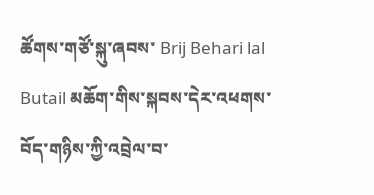ཚོགས་གཙོ་སྐུ་ཞབས་ Brij Behari lal Butail མཆོག་གིས་སྐབས་དེར་འཕགས་བོད་གཉིས་ཀྱི་འབྲེལ་བ་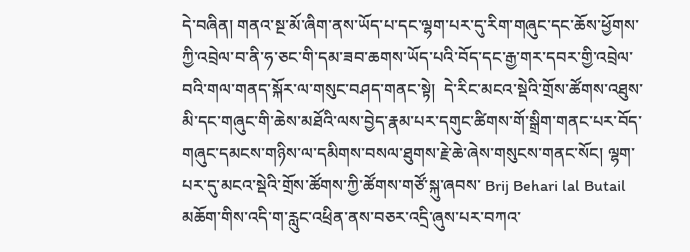དེ་བཞིན། གནའ་སྔ་མོ་ཞིག་ནས་ཡོད་པ་དང་ལྷག་པར་དུ་རིག་གཞུང་དང་ཆོས་ཕྱོགས་ཀྱི་འབྲེལ་བ་ནི་ཧ་ཅང་གི་དམ་ཟབ་ཆགས་ཡོད་པའི་བོད་དང་རྒྱ་གར་དབར་གྱི་འབྲེལ་བའི་གལ་གནད་སྐོར་ལ་གསུང་བཤད་གནང་སྟེ།  དེ་རིང་མངའ་སྡེའི་གྲོས་ཚོགས་འཐུས་མི་དང་གཞུང་གི་ཆེས་མཐོའི་ལས་བྱེད་རྣམ་པར་དགུང་ཚིགས་གོ་སྒྲིག་གནང་པར་བོད་གཞུང་དམངས་གཉིས་ལ་དམིགས་བསལ་ཐུགས་རྗེ་ཆེ་ཞེས་གསུངས་གནང་སོང། ལྷག་པར་དུ་མངའ་སྡེའི་གྲོས་ཚོགས་ཀྱི་ཚོགས་གཙོ་སྐུ་ཞབས་ Brij Behari lal Butail མཆོག་གིས་འདི་ག་རླུང་འཕྲིན་ནས་བཅར་འདྲི་ཞུས་པར་བཀའ་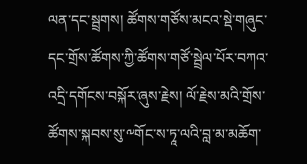ལན་དང་སྦྲགས། ཚོགས་གཙོས་མངའ་སྡེ་གཞུང་དང་གྲོས་ཚོགས་ཀྱི་ཚོགས་གཙོ་སྦྲེལ་པོར་བཀའ་འདྲི་དགོངས་བསྐོར་ཞུས་རྗེས། ལོ་རྗེས་མའི་གྲོས་ཚོགས་སྐབས་སུ་༸གོང་ས་ཏཱ་ལའི་བླ་མ་མཆོག་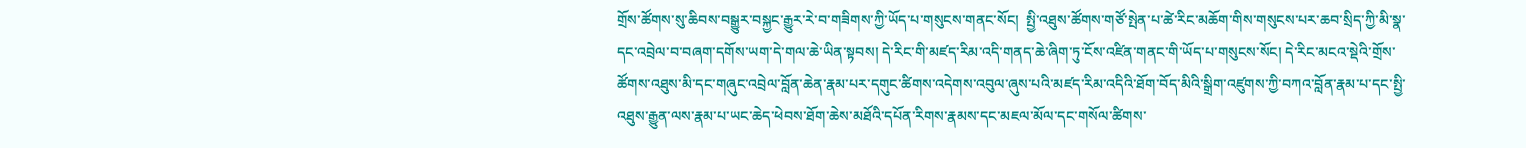གྲོས་ཚོགས་སུ་ཆིབས་བསྒྱུར་བསྐྱང་རྒྱུར་རེ་བ་གཟིགས་ཀྱི་ཡོད་པ་གསུངས་གནང་སོང།  སྤྱི་འཐུས་ཚོགས་གཙོ་སྤེན་པ་ཚེ་རིང་མཆོག་གིས་གསུངས་པར་ཆབ་སྲིད་ཀྱི་མི་སྣ་དང་འབྲེལ་བ་བཞག་དགོས་ཡག་དེ་གལ་ཆེ་ཡིན་སྟབས། དེ་རིང་གི་མཛད་རིམ་འདི་གནད་ཆེ་ཞིག་ཏུ་ངོས་འཛིན་གནང་གི་ཡོད་པ་གསུངས་སོང། དེ་རིང་མངའ་སྡེའི་གྲོས་ཚོགས་འཐུས་མི་དང་གཞུང་འབྲེལ་བློན་ཆེན་རྣམ་པར་དགུང་ཚིགས་འདེགས་འབུལ་ཞུས་པའི་མཛད་རིམ་འདིའི་ཐོག་བོད་མིའི་སྒྲིག་འཛུགས་ཀྱི་བཀའ་བློན་རྣམ་པ་དང་སྤྱི་འཐུས་རྒྱུན་ལས་རྣམ་པ་ཡང་ཆེད་ཕེབས་ཐོག་ཆེས་མཐོའི་དཔོན་རིགས་རྣམས་དང་མཇལ་མོལ་དང་གསོལ་ཚིགས་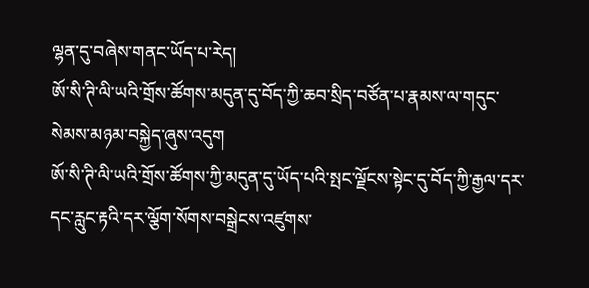ལྷན་དུ་བཞེས་གནང་ཡོད་པ་རེད།
ཨོ་སི་ཊི་ལི་ཡའི་གྲོས་ཚོགས་མདུན་དུ་བོད་ཀྱི་ཆབ་སྲིད་བཙོན་པ་རྣམས་ལ་གདུང་སེམས་མཉམ་བསྐྱེད་ཞུས་འདུག
ཨོ་སི་ཊི་ལི་ཡའི་གྲོས་ཚོགས་ཀྱི་མདུན་དུ་ཡོད་པའི་སྤང་ལྗོངས་སྟེང་དུ་བོད་ཀྱི་རྒྱལ་དར་དང་རླུང་རྟའི་དར་ལྕོག་སོགས་བསྒྲེངས་འཛུགས་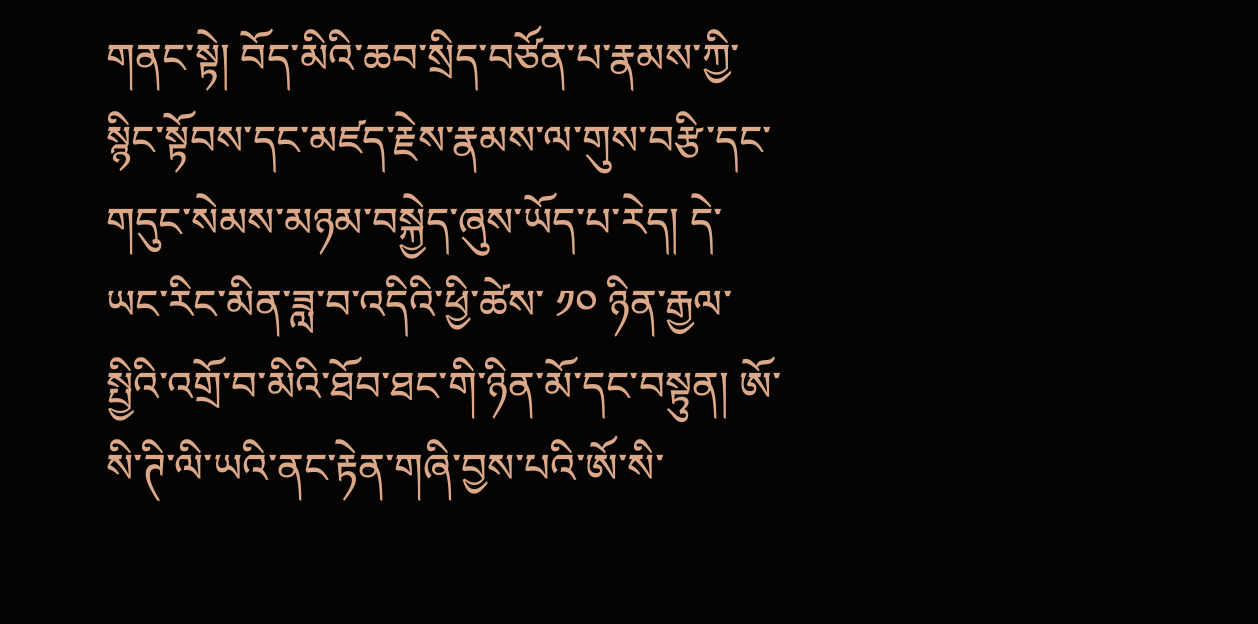གནང་སྟེ། བོད་མིའི་ཆབ་སྲིད་བཙོན་པ་རྣམས་ཀྱི་སྙིང་སྟོབས་དང་མཛད་རྗེས་རྣམས་ལ་གུས་བརྩི་དང་གདུང་སེམས་མཉམ་བསྐྱེད་ཞུས་ཡོད་པ་རེད། དེ་ཡང་རིང་མིན་ཟླ་བ་འདིའི་ཕྱི་ཚེས་ ༡༠ ཉིན་རྒྱལ་སྤྱིའི་འགྲོ་བ་མིའི་ཐོབ་ཐང་གི་ཉིན་མོ་དང་བསྟུན། ཨོ་སི་ཊི་ལི་ཡའི་ནང་རྟེན་གཞི་བྱས་པའི་ཨོ་སི་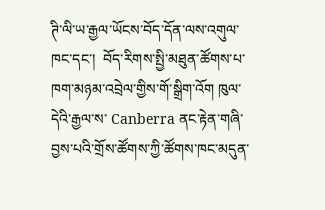ཊི་ལི་ཡ་རྒྱལ་ཡོངས་བོད་དོན་ལས་འགུལ་ཁང་དང་།  བོད་རིགས་སྤྱི་མཐུན་ཚོགས་པ་ཁག་མཉམ་འབྲེལ་གྱིས་གོ་སྒྲིག་འོག ཁུལ་དེའི་རྒྱལ་ས་ Canberra ནང་རྟེན་གཞི་བྱས་པའི་གྲོས་ཚོགས་ཀྱི་ཚོགས་ཁང་མདུན་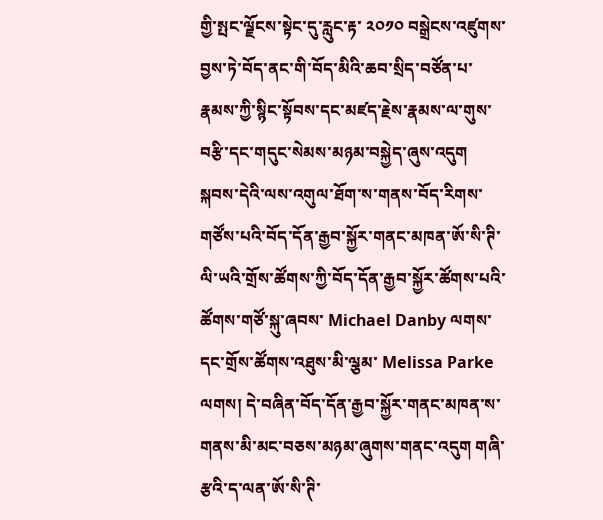གྱི་སྤང་ལྗོངས་སྟེང་དུ་རླུང་རྟ་ ༢༠༡༠ བསྒྲེངས་འཛུགས་བྱས་ཏེ་བོད་ནང་གི་བོད་མིའི་ཆབ་སྲིད་བཙོན་པ་རྣམས་ཀྱི་སྙིང་སྟོབས་དང་མཛད་རྗེས་རྣམས་ལ་གུས་བརྩི་དང་གདུང་སེམས་མཉམ་བསྐྱེད་ཞུས་འདུག   སྐབས་དེའི་ལས་འགུལ་ཐོག་ས་གནས་བོད་རིགས་གཙོས་པའི་བོད་དོན་རྒྱབ་སྐྱོར་གནང་མཁན་ཨོ་སི་ཊི་ལི་ཡའི་གྲོས་ཚོགས་ཀྱི་བོད་དོན་རྒྱབ་སྐྱོར་ཚོགས་པའི་ཚོགས་གཙོ་སྐུ་ཞབས་ Michael Danby ལགས་དང་གྲོས་ཚོགས་འཐུས་མི་ལྕམ་ Melissa Parke ལགས། དེ་བཞིན་བོད་དོན་རྒྱབ་སྐྱོར་གནང་མཁན་ས་གནས་མི་མང་བཅས་མཉམ་ཞུགས་གནང་འདུག གཞི་རྩའི་ད་ལན་ཨོ་སི་ཊི་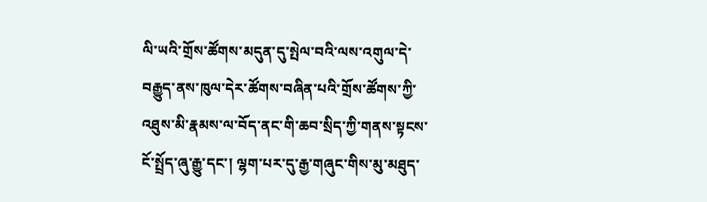ལི་ཡའི་གྲོས་ཚོགས་མདུན་དུ་སྤེལ་བའི་ལས་འགུལ་དེ་བརྒྱུད་ནས་ཁུལ་དེར་ཚོགས་བཞིན་པའི་གྲོས་ཚོགས་ཀྱི་འཐུས་མི་རྣམས་ལ་བོད་ནང་གི་ཆབ་སྲིད་ཀྱི་གནས་སྟངས་ངོ་སྤྲོད་ཞུ་རྒྱུ་དང་། ལྷག་པར་དུ་རྒྱ་གཞུང་གིས་མུ་མཐུད་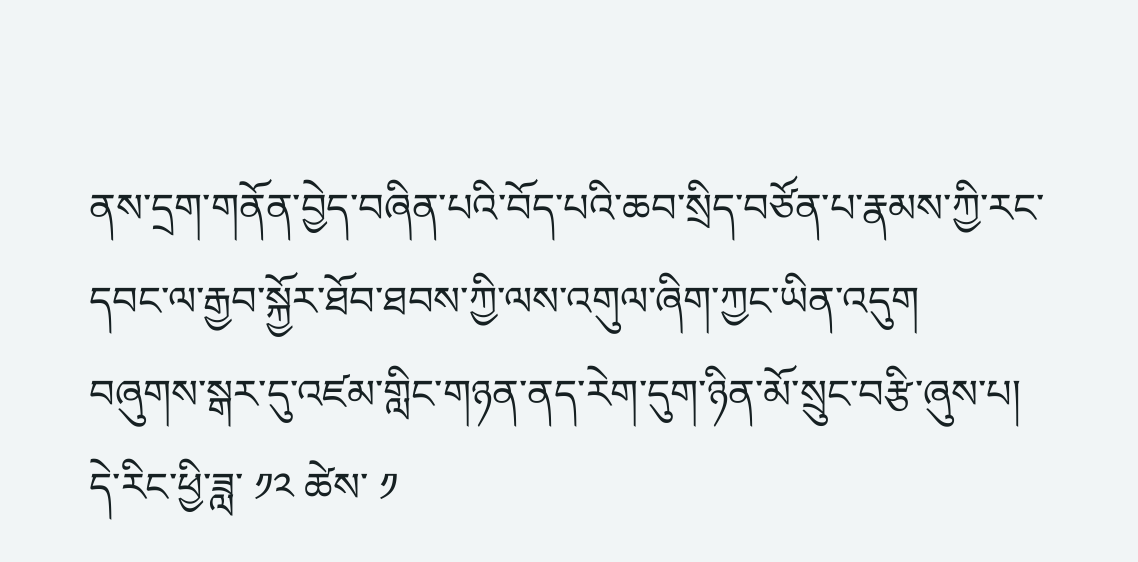ནས་དྲག་གནོན་བྱེད་བཞིན་པའི་བོད་པའི་ཆབ་སྲིད་བཙོན་པ་རྣམས་ཀྱི་རང་དབང་ལ་རྒྱབ་སྐྱོར་ཐོབ་ཐབས་ཀྱི་ལས་འགུལ་ཞིག་ཀྱང་ཡིན་འདུག
བཞུགས་སྒར་དུ་འཛམ་གླིང་གཉན་ནད་རེག་དུག་ཉིན་མོ་སྲུང་བརྩི་ཞུས་པ།
དེ་རིང་ཕྱི་ཟླ་ ༡༢ ཚེས་ ༡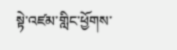སྟེ་འཛམ་གླིང་ཕྱོགས་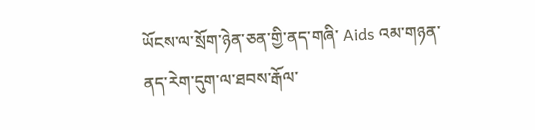ཡོངས་ལ་སྲོག་ཉེན་ཅན་གྱི་ནད་གཞི་ Aids འམ་གཉན་ནད་རེག་དུག་ལ་ཐབས་རྒོལ་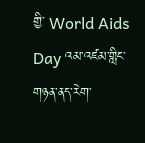གྱི་ World Aids Day འམ་འཛམ་གླིང་གཉན་ནད་རེག་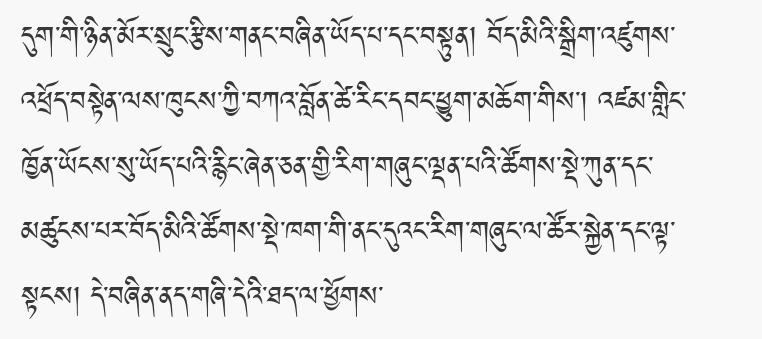དུག་གི་ཉིན་མོར་སྲུང་རྩིས་གནང་བཞིན་ཡོད་པ་དང་བསྟུན། བོད་མིའི་སྒྲིག་འཛུགས་འཕྲོད་བསྟེན་ལས་ཁུངས་ཀྱི་བཀའ་བློན་ཚེ་རིང་དབང་ཕྱུག་མཆོག་གིས་། འཛམ་གླིང་ཁྱོན་ཡོངས་སུ་ཡོད་པའི་རྙིང་ཞེན་ཅན་གྱི་རིག་གཞུང་ལྡན་པའི་ཚོགས་སྡེ་ཀུན་དང་མཚུངས་པར་བོད་མིའི་ཚོགས་སྡེ་ཁག་གི་ནང་དུའང་རིག་གཞུང་ལ་ཚོར་སྐྱེན་དང་ལྟ་སྟངས། དེ་བཞིན་ནད་གཞི་དེའི་ཐད་ལ་ཕྱོགས་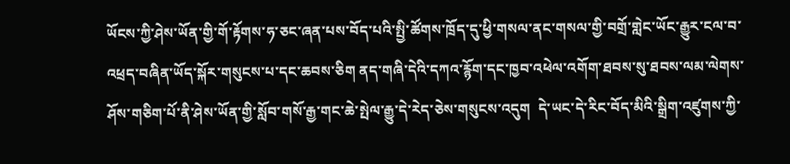ཡོངས་ཀྱི་ཤེས་ཡོན་གྱི་གོ་རྟོགས་ཧ་ཅང་ཞན་པས་བོད་པའི་སྤྱི་ཚོགས་ཁྲོད་དུ་ཕྱི་གསལ་ནང་གསལ་གྱི་བགྲོ་གླེང་ཡོང་རྒྱུར་ངལ་བ་འཕྲད་བཞིན་ཡོད་སྐོར་གསུངས་པ་དང་ཆབས་ཅིག ནད་གཞི་དེའི་དཀའ་རྙོག་དང་ཁྱབ་འཕེལ་འགོག་ཐབས་སུ་ཐབས་ལམ་ལེགས་ཤོས་གཅིག་པོ་ནི་ཤེས་ཡོན་གྱི་སློབ་གསོ་རྒྱ་གང་ཆེ་སྤེལ་རྒྱུ་དེ་རེད་ཅེས་གསུངས་འདུག  དེ་ཡང་དེ་རིང་བོད་མིའི་སྒྲིག་འཛུགས་ཀྱི་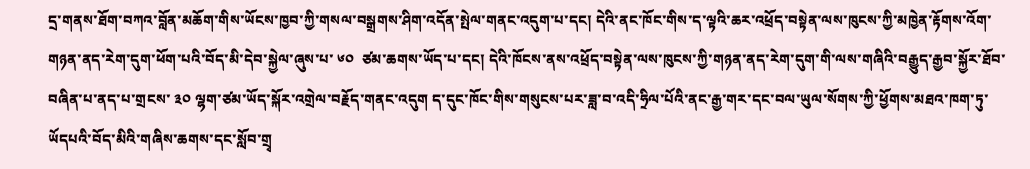དྲ་གནས་ཐོག་བཀའ་བློན་མཆོག་གིས་ཡོངས་ཁྱབ་ཀྱི་གསལ་བསྒྲགས་ཤིག་འདོན་སྤེལ་གནང་འདུག་པ་དང། དེའི་ནང་ཁོང་གིས་ད་ལྟའི་ཆར་འཕྲོད་བསྟེན་ལས་ཁུངས་ཀྱི་མཁྱེན་རྟོགས་འོག་གཉན་ནད་རེག་དུག་ཕོག་པའི་བོད་མི་དེབ་སྐྱེལ་ཞུས་པ་ ༦༠  ཙམ་ཆགས་ཡོད་པ་དང། དེའི་ཁོངས་ནས་འཕྲོད་བསྟེན་ལས་ཁུངས་ཀྱི་གཉན་ནད་རེག་དུག་གི་ལས་གཞིའི་བརྒྱུད་རྒྱབ་སྐྱོར་ཐོབ་བཞིན་པ་ནད་པ་གྲངས་ ༣༠ ལྷག་ཙམ་ཡོད་སྐོར་འགྲེལ་བརྗོད་གནང་འདུག ད་དུང་ཁོང་གིས་གསུངས་པར་ཟླ་བ་འདི་ཧྲིལ་པོའི་ནང་རྒྱ་གར་དང་བལ་ཡུལ་སོགས་ཀྱི་ཕྱོགས་མཐའ་ཁག་ཏུ་ཡོདཔའི་བོད་མིའི་གཞིས་ཆགས་དང་སློབ་གྲྭ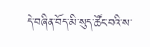དེ་བཞིན་བོད་མི་སུད་ཚོང་བའི་ས་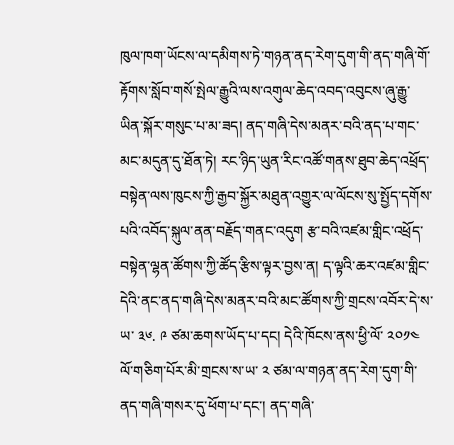ཁུལ་ཁག་ཡོངས་ལ་དམིགས་ཏེ་གཉན་ནད་རེག་དུག་གི་ནད་གཞི་གོ་རྟོགས་སློབ་གསོ་སྤེལ་རྒྱུའི་ལས་འགུལ་ཆེད་འབད་འབུངས་ཞུ་རྒྱུ་ཡིན་སྐོར་གསུང་པ་མ་ཟད། ནད་གཞི་དེས་མནར་བའི་ནད་པ་གང་མང་མདུན་དུ་ཐོན་ཏེ། རང་ཉིད་ཡུན་རིང་འཚོ་གནས་ཐུབ་ཆེད་འཕྲོད་བསྟེན་ལས་ཁུངས་ཀྱི་རྒྱབ་སྐྱོར་མཐུན་འགྱུར་ལ་ལོངས་སུ་སྤྱོད་དགོས་པའི་འབོད་སྐུལ་ནན་བརྗོད་གནང་འདུག རྩ་བའི་འཛམ་གླིང་འཕྲོད་བསྟེན་ལྷན་ཚོགས་ཀྱི་ཚོད་རྩིས་ལྟར་བྱས་ན། ད་ལྟའི་ཆར་འཛམ་གླིང་དེའི་ནང་ནད་གཞི་དེས་མནར་བའི་མང་ཚོགས་ཀྱི་གྲངས་འབོར་དེ་ས་ཡ་ ༣༦. ༩ ཙམ་ཆགས་ཡོད་པ་དང། དེའི་ཁོངས་ནས་ཕྱི་ལོ་ ༢༠༡༤ ལོ་གཅིག་པོར་མི་གྲངས་ས་ཡ་ ༢ ཙམ་ལ་གཉན་ནད་རེག་དུག་གི་ནད་གཞི་གསར་དུ་ཕོག་པ་དང་། ནད་གཞི་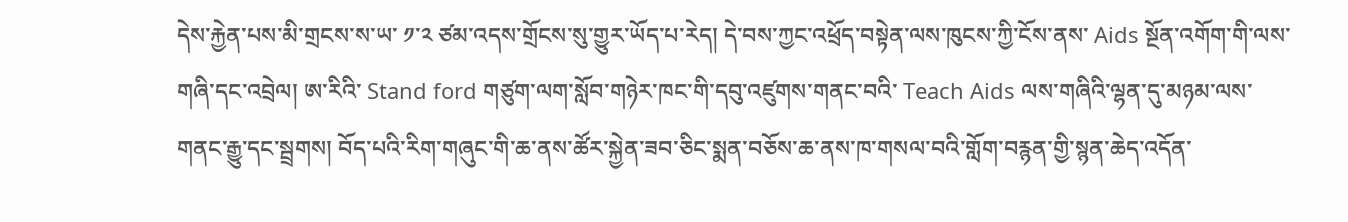དེས་རྐྱེན་པས་མི་གྲངས་ས་ཡ་ ༡་༢ ཙམ་འདས་གྲོངས་སུ་གྱུར་ཡོད་པ་རེད། དེ་བས་ཀྱང་འཕྲོད་བསྟེན་ལས་ཁུངས་ཀྱི་ངོས་ནས་ Aids སྔོན་འགོག་གི་ལས་གཞི་དང་འབྲེལ། ཨ་རིའི་ Stand ford གཙུག་ལག་སློབ་གཉེར་ཁང་གི་དབུ་འཛུགས་གནང་བའི་ Teach Aids ལས་གཞིའི་ལྷན་དུ་མཉམ་ལས་གནང་རྒྱུ་དང་སྦྲགས། བོད་པའི་རིག་གཞུང་གི་ཆ་ནས་ཚོར་སྐྱེན་ཟབ་ཅིང་སྨན་བཅོས་ཆ་ནས་ཁ་གསལ་བའི་གློག་བརྙན་གྱི་སྙན་ཆེད་འདོན་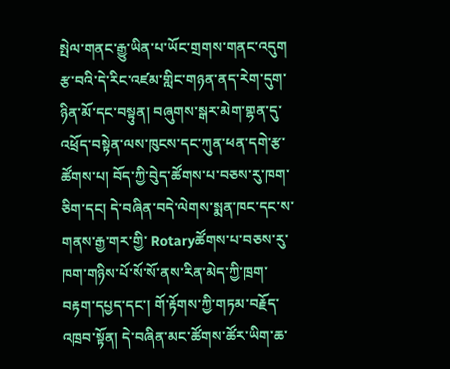སྤེལ་གནང་རྒྱུ་ཡིན་པ་ཡོང་གྲགས་གནང་འདུག    རྩ་བའི་དེ་རིང་འཛམ་གླིང་གཉན་ནད་རེག་དུག་ཉིན་མོ་དང་བསྟུན། བཞུགས་སྒར་མེག་གྷན་དུ་འཕྲོད་བསྟེན་ལས་ཁུངས་དང་ཀུན་ཕན་དགེ་རྩ་ཚོགས་པ། བོད་ཀྱི་བེུད་ཚོགས་པ་བཅས་རུ་ཁག་ཅིག་དང། དེ་བཞིན་བདེ་ལེགས་སྨན་ཁང་དང་ས་གནས་རྒྱ་གར་གྱི་ Rotaryཚོགས་པ་བཅས་རུ་ཁག་གཉིས་པོ་སོ་སོ་ནས་རིན་མེད་ཀྱི་ཁྲག་བརྟག་དཔྱད་དང་། གོ་རྟོགས་ཀྱི་གཏམ་བརྗོད་འཁྲབ་སྟོན། དེ་བཞིན་མང་ཚོགས་ཚོར་ཡིག་ཆ་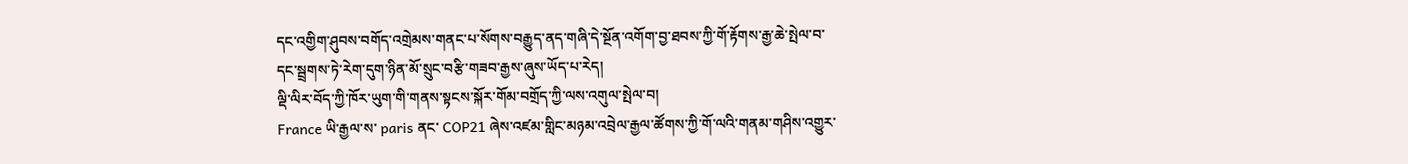དང་འགྱིག་ཤུབས་བགོད་འགྲེམས་གནང་པ་སོགས་བརྒྱུད་ནད་གཞི་དེ་སྔོན་འགོག་བྱ་ཐབས་ཀྱི་གོ་རྟོགས་རྒྱ་ཆེ་སྤེལ་བ་དང་སྦྲགས་ཏེ་རེག་དུག་ཉིན་མོ་སྲུང་བརྩི་གཟབ་རྒྱས་ཞུས་ཡོད་པ་རེད།
ལྡི་ལིར་བོད་ཀྱི་ཁོར་ཡུག་གི་གནས་སྟངས་སྐོར་གོམ་བགྲོད་ཀྱི་ལས་འགུལ་སྤེལ་བ།
France ཡི་རྒྱལ་ས་ paris ནང་ COP21 ཞེས་འཛམ་གླིང་མཉམ་འབྲེལ་རྒྱལ་ཚོགས་ཀྱི་གོ་ལའི་གནམ་གཤིས་འགྱུར་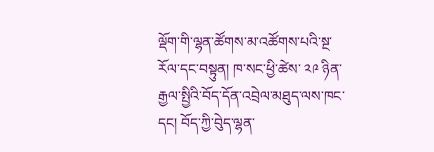ལྡོག་གི་ལྷན་ཚོགས་མ་འཚོགས་པའི་སྔ་རོལ་དང་བསྟུན། ཁ་སང་ཕྱི་ཚེས་ ༢༩ ཉིན་རྒྱལ་སྤྱིའི་བོད་དོན་འབྲེལ་མཐུད་ལས་ཁང་དང། བོད་ཀྱི་བེུད་ལྷན་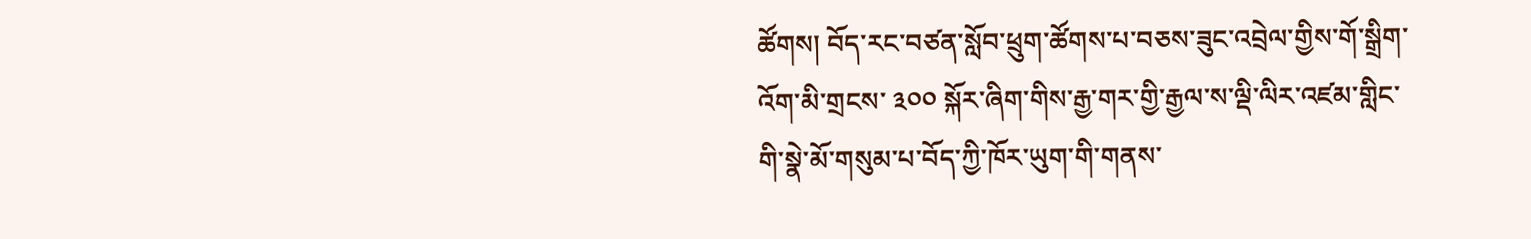ཚོགས། བོད་རང་བཙན་སློབ་ཕྲུག་ཚོགས་པ་བཅས་ཟུང་འབྲེལ་གྱིས་གོ་སྒྲིག་འོག་མི་གྲངས་ ༣༠༠ སྐོར་ཞིག་གིས་རྒྱ་གར་གྱི་རྒྱལ་ས་ལྡི་ལིར་འཛམ་གླིང་གི་སྣེ་མོ་གསུམ་པ་བོད་ཀྱི་ཁོར་ཡུག་གི་གནས་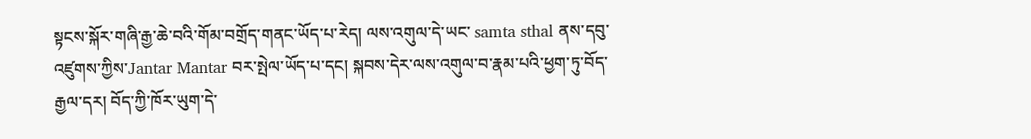སྟངས་སྐོར་གཞི་རྒྱ་ཆེ་བའི་གོམ་བགྲོད་གནང་ཡོད་པ་རེད། ལས་འགུལ་དེ་ཡང་ samta sthal ནས་དབུ་འཛུགས་ཀྱིས་Jantar Mantar བར་སྤེལ་ཡོད་པ་དང། སྐབས་དེར་ལས་འགུལ་བ་རྣམ་པའི་ཕྱག་ཏུ་བོད་རྒྱལ་དར། བོད་ཀྱི་ཁོར་ཡུག་དེ་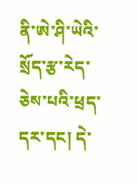ནི་ཨེ་ཤི་ཡེའི་སྲོད་རྩ་རེད་ཅེས་པའི་ཕྲད་དར་དང། དེ་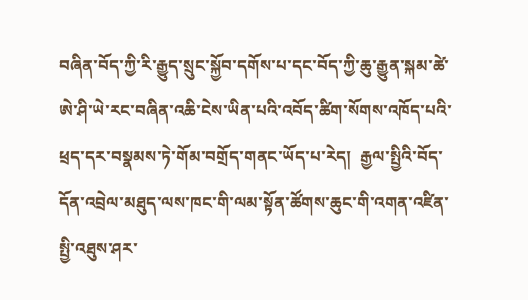བཞིན་བོད་ཀྱི་རི་རྒྱུད་སྲུང་སྐྱོབ་དགོས་པ་དང་བོད་ཀྱི་ཆུ་རྒྱུན་སྐམ་ཚེ་ཨེ་ཤི་ཡེ་རང་བཞིན་འཆི་ངེས་ཡིན་པའི་འབོད་ཚིག་སོགས་འཁོད་པའི་ཕྲད་དར་བསྣམས་ཏེ་གོམ་བགྲོད་གནང་ཡོད་པ་རེད།  རྒྱལ་སྤྱིའི་བོད་དོན་འབྲེལ་མཐུད་ལས་ཁང་གི་ལམ་སྟོན་ཚོགས་ཆུང་གི་འགན་འཛིན་སྤྱི་འཐུས་ཤར་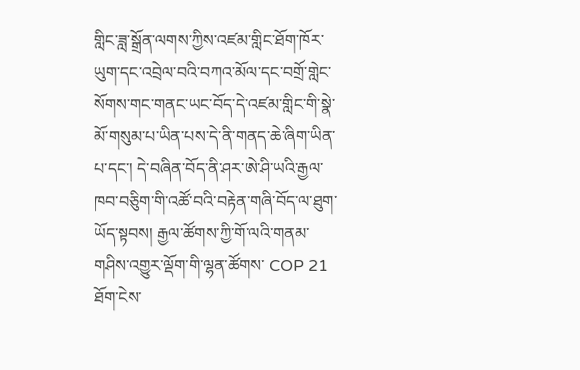གླིང་ཟླ་སྒྲོན་ལགས་ཀྱིས་འཛམ་གླིང་ཐོག་ཁོར་ཡུག་དང་འབྲེལ་བའི་བཀའ་མོལ་དང་བགྲོ་གླེང་སོགས་གང་གནང་ཡང་བོད་དེ་འཛམ་གླིང་གི་སྣེ་མོ་གསུམ་པ་ཡིན་པས་དེ་ནི་གནད་ཆེ་ཞིག་ཡིན་པ་དང་། དེ་བཞིན་བོད་ནི་ཤར་ཨེ་ཤི་ཡའི་རྒྱལ་ཁབ་བཅིུག་གི་འཚོ་བའི་བརྟེན་གཞི་བོད་ལ་ཐུག་ཡོད་སྟབས། རྒྱལ་ཚོགས་ཀྱི་གོ་ལའི་གནམ་གཤིས་འགྱུར་ལྡོག་གི་ལྷན་ཚོགས་ COP 21 ཐོག་ངེས་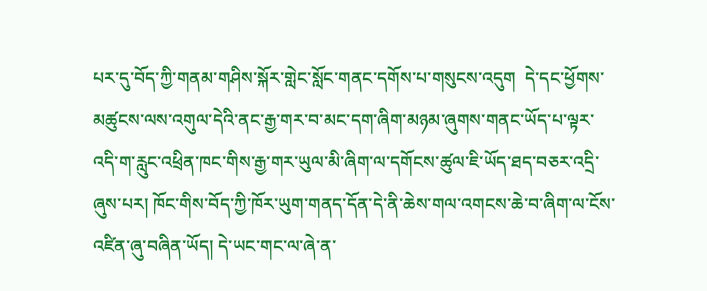པར་དུ་བོད་ཀྱི་གནམ་གཤིས་སྐོར་གླེང་སློང་གནང་དགོས་པ་གསུངས་འདུག  དེ་དང་ཕྱོགས་མཚུངས་ལས་འགུལ་དེའི་ནང་རྒྱ་གར་བ་མང་དག་ཞིག་མཉམ་ཞུགས་གནང་ཡོད་པ་ལྟར་འདི་ག་རླུང་འཕྲིན་ཁང་གིས་རྒྱ་གར་ཡུལ་མི་ཞིག་ལ་དགོངས་ཚུལ་ཇི་ཡོད་ཐད་བཅར་འདྲི་ཞུས་པར། ཁོང་གིས་བོད་ཀྱི་ཁོར་ཡུག་གནད་དོན་དེ་ནི་ཆེས་གལ་འགངས་ཆེ་བ་ཞིག་ལ་ངོས་འཛིན་ཞུ་བཞིན་ཡོད། དེ་ཡང་གང་ལ་ཞེ་ན་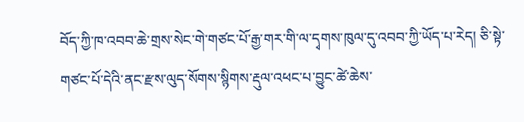བོད་ཀྱི་ཁ་འབབ་ཆེ་གྲས་སེང་གེ་གཙང་པོ་རྒྱ་གར་གི་ལ་དྭགས་ཁུལ་དུ་འབབ་ཀྱི་ཡོད་པ་རེད། ཅི་སྟེ་གཙང་པོ་དེའི་ནང་རྫས་ལུད་སོགས་སྙིགས་རྡུལ་འཕང་པ་བྱུང་ཚེ་ཆེས་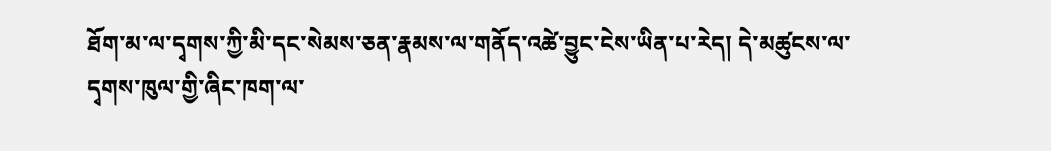ཐོག་མ་ལ་དྭགས་ཀྱི་མི་དང་སེམས་ཅན་རྣམས་ལ་གནོད་འཚེ་བྱུང་ངེས་ཡིན་པ་རེད། དེ་མཚུངས་ལ་དྭགས་ཁུལ་གྱི་ཞིང་ཁག་ལ་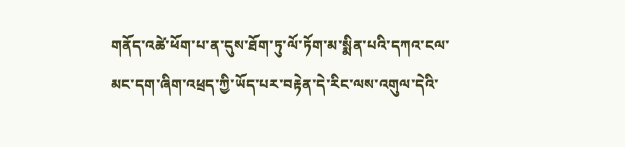གནོད་འཚེ་ཕོག་པ་ན་དུས་ཐོག་ཏུ་ལོ་ཏོག་མ་སྨིན་པའི་དཀའ་ངལ་མང་དག་ཞིག་འཕྲད་ཀྱི་ཡོད་པར་བརྟེན་དེ་རིང་ལས་འགུལ་དེའི་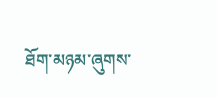ཐོག་མཉམ་ཞུགས་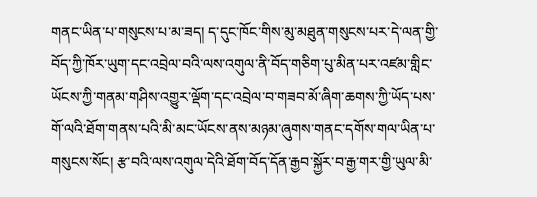གནང་ཡིན་པ་གསུངས་པ་མ་ཟད། ད་དུང་ཁོང་གིས་མུ་མཐུན་གསུངས་པར་དེ་ལན་གྱི་བོད་ཀྱི་ཁོར་ཡུག་དང་འབྲེལ་བའི་ལས་འགུལ་ནི་བོད་གཅིག་པུ་མིན་པར་འཛམ་གླིང་ཡོངས་ཀྱི་གནམ་གཤིས་འགྱུར་ལྡོག་དང་འབྲེལ་བ་གཟབ་མོ་ཞིག་ཆགས་ཀྱི་ཡོད་པས་གོ་ལའི་ཐོག་གནས་པའི་མི་མང་ཡོངས་ནས་མཉམ་ཞུགས་གནང་དགོས་གལ་ཡིན་པ་གསུངས་སོང། རྩ་བའི་ལས་འགུལ་དེའི་ཐོག་བོད་དོན་རྒྱབ་སྐྱོར་བ་རྒྱ་གར་གྱི་ཡུལ་མི་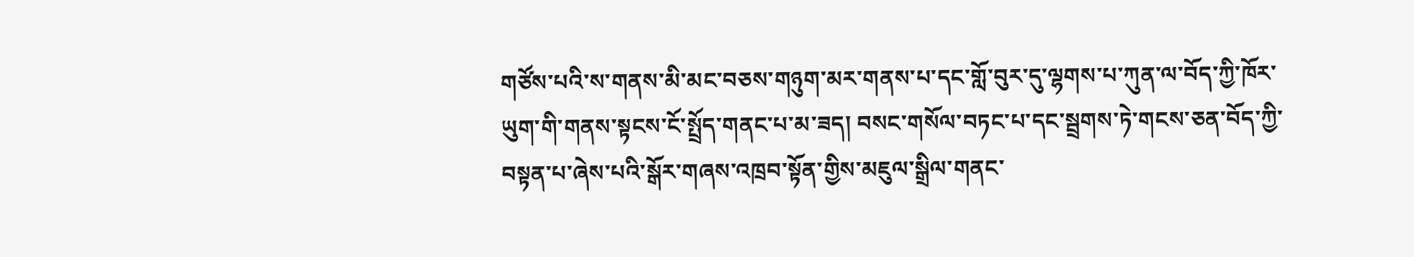གཙོས་པའི་ས་གནས་མི་མང་བཅས་གཉུག་མར་གནས་པ་དང་གློ་བུར་དུ་ལྷགས་པ་ཀུན་ལ་བོད་ཀྱི་ཁོར་ཡུག་གི་གནས་སྟངས་ངོ་སྤྲོད་གནང་པ་མ་ཟད། བསང་གསོལ་བཏང་པ་དང་སྦྲགས་ཏེ་གངས་ཅན་བོད་ཀྱི་བསྟན་པ་ཞེས་པའི་སྒོར་གཞས་འཁྲབ་སྟོན་གྱིས་མཇུལ་སྒྲིལ་གནང་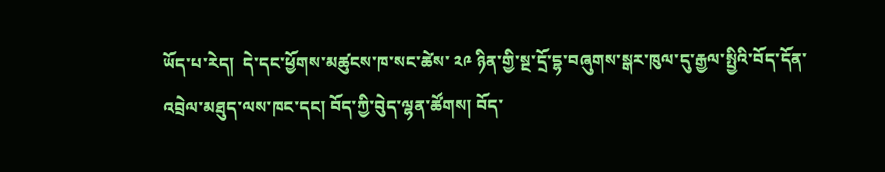ཡོད་པ་རེད།  དེ་དང་ཕྱོགས་མཚུངས་ཁ་སང་ཚེས་ ༢༩ ཉིན་གྱི་སྔ་དྲོ་དྷ་བཞུགས་སྒར་ཁུལ་དུ་རྒྱལ་སྤྱིའི་བོད་དོན་འབྲེལ་མཐུད་ལས་ཁང་དང། བོད་ཀྱི་བེུད་ལྷན་ཚོགས། བོད་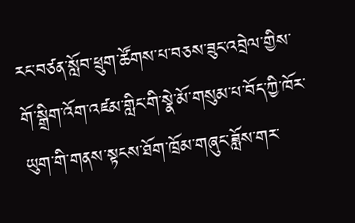རང་བཙན་སློབ་ཕྲུག་ཚོགས་པ་བཅས་ཟུང་འབྲེལ་གྱིས་གོ་སྒྲིག་འོག་འཛམ་གླིང་གི་སྣེ་མོ་གསུམ་པ་བོད་ཀྱི་ཁོར་ཡུག་གི་གནས་སྟངས་ཐོག་ཁྲོམ་གཞུང་ཟློས་གར་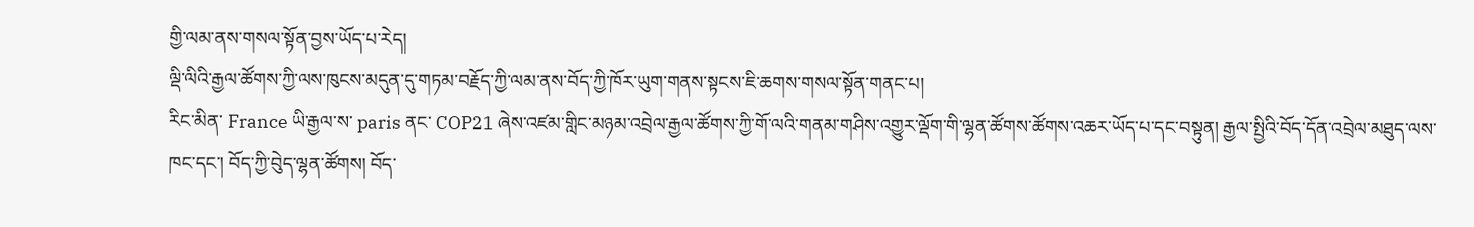གྱི་ལམ་ནས་གསལ་སྟོན་བྱས་ཡོད་པ་རེད།
ལྡི་ལིའི་རྒྱལ་ཚོགས་ཀྱི་ལས་ཁུངས་མདུན་དུ་གཏམ་བརྗོད་ཀྱི་ལམ་ནས་བོད་ཀྱི་ཁོར་ཡུག་གནས་སྟངས་ཇི་ཆགས་གསལ་སྟོན་གནང་པ།
རིང་མིན་ France ཡི་རྒྱལ་ས་ paris ནང་ COP21 ཞེས་འཛམ་གླིང་མཉམ་འབྲེལ་རྒྱལ་ཚོགས་ཀྱི་གོ་ལའི་གནམ་གཤིས་འགྱུར་ལྡོག་གི་ལྷན་ཚོགས་ཚོགས་འཆར་ཡོད་པ་དང་བསྟུན། རྒྱལ་སྤྱིའི་བོད་དོན་འབྲེལ་མཐུད་ལས་ཁང་དང་། བོད་ཀྱི་བེུད་ལྷན་ཚོགས། བོད་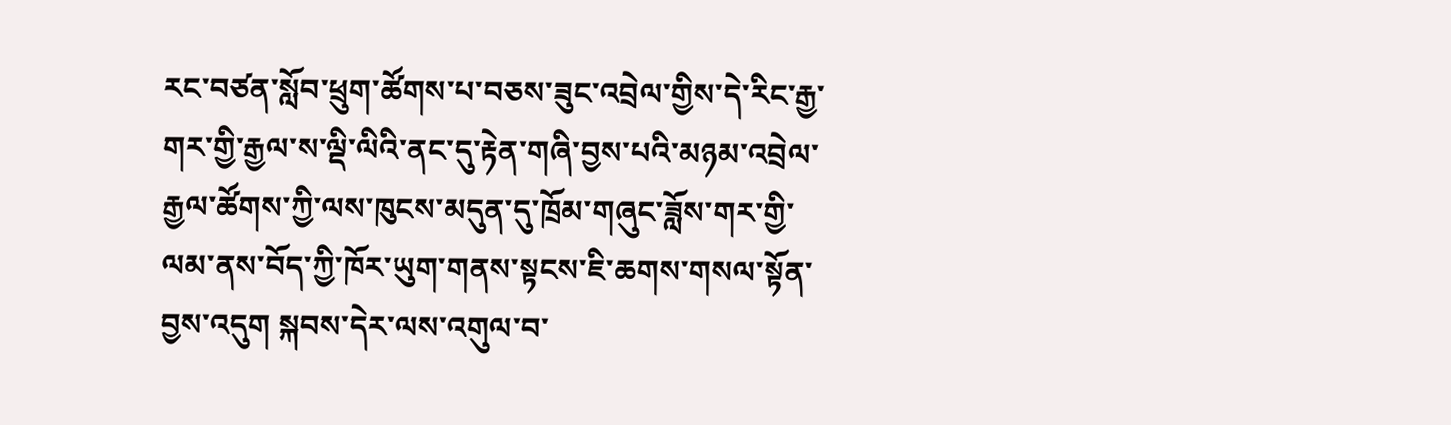རང་བཙན་སློབ་ཕྲུག་ཚོགས་པ་བཅས་ཟུང་འབྲེལ་གྱིས་དེ་རིང་རྒྱ་གར་གྱི་རྒྱལ་ས་ལྡི་ལིའི་ནང་དུ་རྟེན་གཞི་བྱས་པའི་མཉམ་འབྲེལ་རྒྱལ་ཚོགས་ཀྱི་ལས་ཁུངས་མདུན་དུ་ཁྲོམ་གཞུང་ཟློས་གར་གྱི་ལམ་ནས་བོད་ཀྱི་ཁོར་ཡུག་གནས་སྟངས་ཇི་ཆགས་གསལ་སྟོན་བྱས་འདུག སྐབས་དེར་ལས་འགུལ་བ་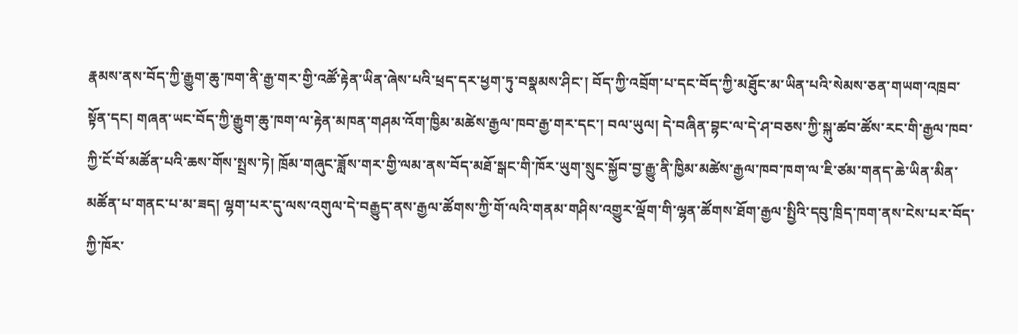རྣམས་ནས་བོད་ཀྱི་རྒྱུག་ཆུ་ཁག་ནི་རྒྱ་གར་གྱི་འཚོ་རྟེན་ཡིན་ཞེས་པའི་ཕྲད་དར་ཕྱག་ཏུ་བསྣམས་ཤིང་། བོད་ཀྱི་འབྲོག་པ་དང་བོད་ཀྱི་མཐོུང་མ་ཡིན་པའི་སེམས་ཅན་གཡག་འཁྲབ་སྟོན་དང། གཞན་ཡང་བོད་ཀྱི་རྒྱུག་ཆུ་ཁག་ལ་རྟེན་མཁན་གཤམ་འོག་ཁྱིམ་མཚེས་རྒྱལ་ཁབ་རྒྱ་གར་དང་། བལ་ཡུལ། དེ་བཞིན་བྷང་ལ་དེ་ཤ་བཅས་ཀྱི་སྐུ་ཚབ་ཚོས་རང་གི་རྒྱལ་ཁབ་ཀྱི་ངོ་བོ་མཚོན་པའི་ཆས་གོས་སྤྲས་ཏེ། ཁྲོམ་གཞུང་ཟློས་གར་གྱི་ལམ་ནས་བོད་མཐོ་སྒང་གི་ཁོར་ཡུག་སྲུང་སྐྱོབ་བྱ་རྒྱུ་ནི་ཁྱིམ་མཚེས་རྒྱལ་ཁབ་ཁག་ལ་ཇི་ཙམ་གནད་ཆེ་ཡིན་མིན་མཚོན་པ་གནང་པ་མ་ཟད། ལྷག་པར་དུ་ལས་འགུལ་དེ་བརྒྱུད་ནས་རྒྱལ་ཚོགས་ཀྱི་གོ་ལའི་གནམ་གཤིས་འགྱུར་ལྡོག་གི་ལྷན་ཚོགས་ཐོག་རྒྱལ་སྤྱིའི་དབུ་ཁྲིད་ཁག་ནས་ངེས་པར་བོད་ཀྱི་ཁོར་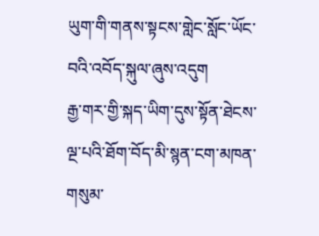ཡུག་གི་གནས་སྟངས་གླེང་སློང་ཡོང་བའི་འབོད་སྐུལ་ཞུས་འདུག
རྒྱ་གར་གྱི་སྐད་ཡིག་དུས་སྟོན་ཐེངས་ལྔ་པའི་ཐོག་བོད་མི་སྙན་ངག་མཁན་གསུམ་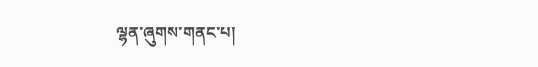ལྷན་ཞུགས་གནང་པ།